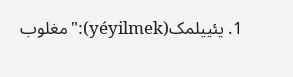1. یئییلمک(yéyilmek):"مغلوب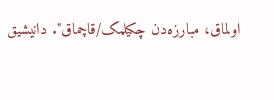اولماق، مبارزه‌دن چکیلمک/قاچماق". دانیشیق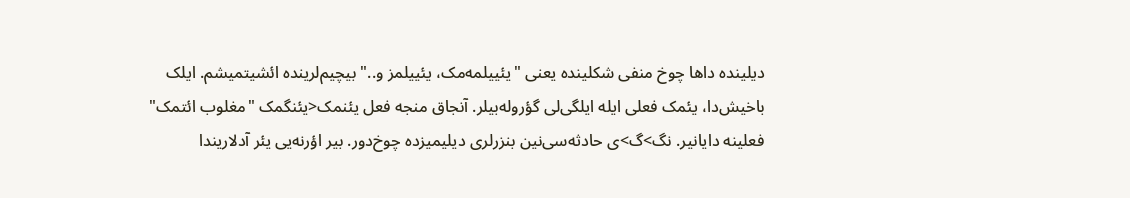دیلینده داها چوخ منفی شکلینده یعنی "یئییلمه‌مک، یئییلمز و.." بیچیم‌لرینده ائشیتمیشم. ایلک باخیش‌دا، یئمک فعلی‌ ایله ایلگی‌لی گؤروله‌بیلر. آنجاق منجه فعل یئنمک<یئنگمک "مغلوب ائتمک" فعلینه دایانیر. نگ>گ>ی حادثه‌سی‌نین بنزرلری دیلیمیزده چوخ‌دور. بیر اؤرنه‌یی یئر آدلاریندا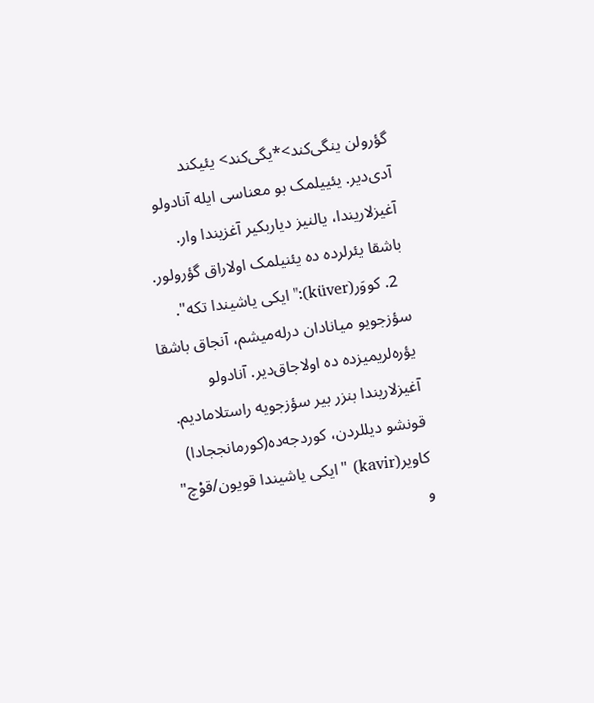گؤرولن ینگی‌کند>*یگی‌کند> یئی‍کند آدی‌دیر. یئییلمک بو معناسی ایله آنادولو آغیزلاریندا، یالنیز دیاربکیر آغزیندا وار. باشقا یئرلرده ده یئنیلمک اولاراق گؤرولور.
  2. کووَر(küver):"ایکی یاشیندا تکه". سؤزجویو میانادان درله‌میشم، آنجاق باشقا یؤره‌لریمیزده ده اولاجاق‌دیر. آنادولو آغیزلاریندا بنزر بیر سؤزجویه راستلامادیم. قونشو دیللردن، کوردجه‌ده(کورمانججادا) کاویر(kavir) "ایکی یاشیندا قویون/قوْچ" و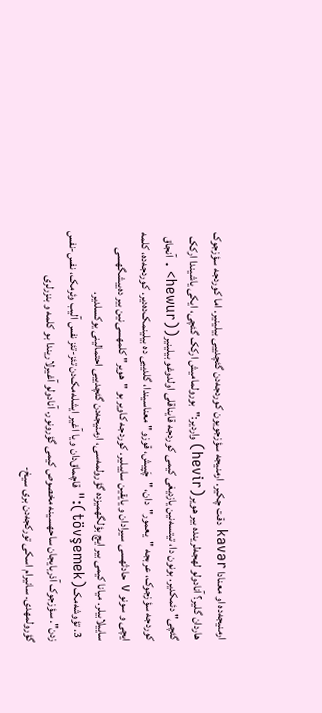ارمنیجه‌ده او معنادا kavər دقت چکیر. ارمنیجه سؤزجویون کوردجه‌دن گئچدییی بیلینیر. اما کوردجه سؤزجوک هاردان گلیر؟ آنادولو لهجه‌لرینده بیر هویر(hevir) واردیر:"بورولمامیش ارکک گئچی، ایکی یاشیندا ارکک گئچی" دئمکدیر. بونون دا، تیتسه‌نین یازدیغی کیمی کوردجه قایناقلی اولدوغو بیلینیر((hewur> . آنجاق کوردجه سؤزجوک، عربجه "یعمور"دان، "چَپیش، قوزو" معناسیندا، گلدییی‌ ده بیلینمک‌ده‌دیر. کوردجه‌ده، کلمه ایچی و سونو v حادثهسی سیرادان و یایقین‌ ساییلیر. کوردجه کاویر بو "هویر" کلمهسی‌نین بیر ده‌ییشگهسی ساییلابیلر. میانا کیمی بیر ایچ بؤلگهمیزده گؤرولمه‌سی، ارمنیجه‌دن گئچدییی احتمالینی یوکسلدیر.
  3. تؤوشه‌مک(tövşemek):"قاچماق‌دان و یا آغیر ایشله‌مک‌دن تئز-تئز نفس آلیب وئرمک، نفس-نفس زدن". سؤزجوک آذربایجان ساحهسینه مخصوص کیمی گؤرونور. آنادولو آغیرلاریندا بو کلمه و بنزرلری گؤرولمهدی. سانیرام اسکی تورکجه‌دن بری سیخ-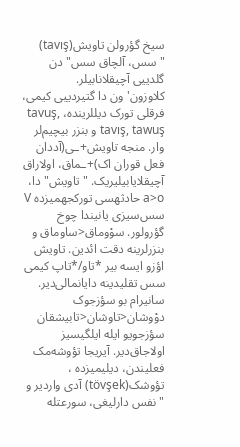سیخ گؤرولن تاویش(tavış) "سس، آلچاق سس"دن گلدییی آچیقلانابیلر. کلاوزون'ون دا گتیردییی کیمی، فرقلی تورک دیللرینده، tavuş, tavış, tawuş و بنزر بیچیم‌لر وار. منجه تاویش+ـی(آددان فعل قوران اک)+ـماق، اولاراق آچیقلایابیلیریک. "تاویش"دا، a>o حادثهسی تورکجهمیزده V سس‌سیزی یانیندا چوخ گؤرولور. سوْوماق<ساوماق و بنزرلرینه دقت ائدین. تاویش اؤزو ایسه بیر *تاو/*تاپ کیمی سس تقلیدینه دایانمالی‌دیر. سانیرام بو سؤزجوک دوْوشان<تاوشان<تابیشقان سؤزجویو ایله ایلگیسیز اولاجاق‌دیر. آیریجا تؤوشه‌مک فعلیندن، دیلیمیزده ، تؤوشک(tövşek) آدی واردیر و "نفس دارلیغی، سورعتله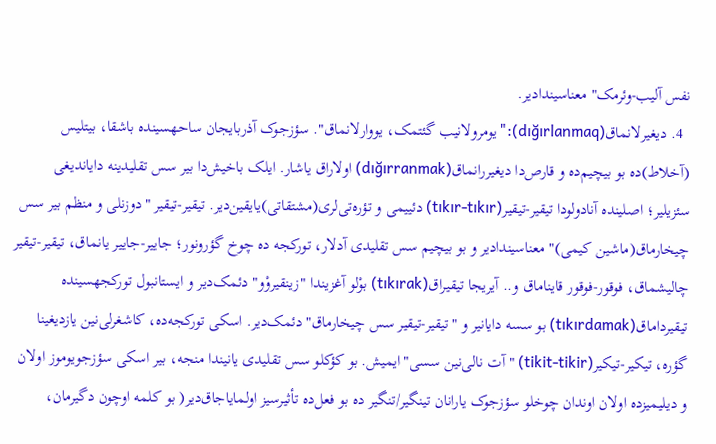نفس آلیب-وئرمک" معناسیندادیر.
  4. دیغیرلانماق(dığırlanmaq):"یومرولانیب گئتمک، یووارلانماق". سؤزجوک آذربایجان ساحهسینده باشقا، بیتلیس (آخلاط)ده بو بیچیم‌ده و قارص‌دا دیغیررانماق(dığırranmak) اولاراق یاشار. ایلک باخیش‌دا بیر سس تقلیدینه دایاندیغی سئزیلیر؛ اصلینده آنادولودا تیقیر-تیقیر(tıkır-tıkır) دئییمی و تؤره‌تی‌لری(مشتقاتی)یایقین‌دیر. تیقیر-تیقیر "دوزنلی و منظم بیر سس چیخارماق(ماشین کیمی)" معناسیندادیر و بو بیچیم سس تقلیدی آدلار، تورکجه ده چوخ گؤرونور؛ جاییر-جاییر یانماق، تیقیر-تیقیر چالیشماق، فوقور-فوقور قایناماق و.. آیریجا تیقیراق(tıkırak) بوْلو آغزیندا "زینقیروْو" دئمک‌دیر و ایستانبول تورکجهسینده تیقیرداماق(tıkırdamak) بو سسه دایانیر و "تیقیر-تیقیر سس چیخارماق" دئمک‌دیر. اسکی تورکجه‌ده، کاشغرلی‌نین یازدیغینا گؤره، تیکیر-تیکیر(tikit-tikir) "آت نالی‌نین سسی"ایمیش. بو کؤکلو سس تقلیدی یانیندا منجه، بیر اسکی سؤزجویوموز اولان و دیلیمیزده اولان اوندان چوخلو سؤزجوک یارانان تینگیر/تنگیر ده بو فعل‌ده تأثیرسیز اولمایاجاق‌دیر( بو کلمه اوچون دگیرمان،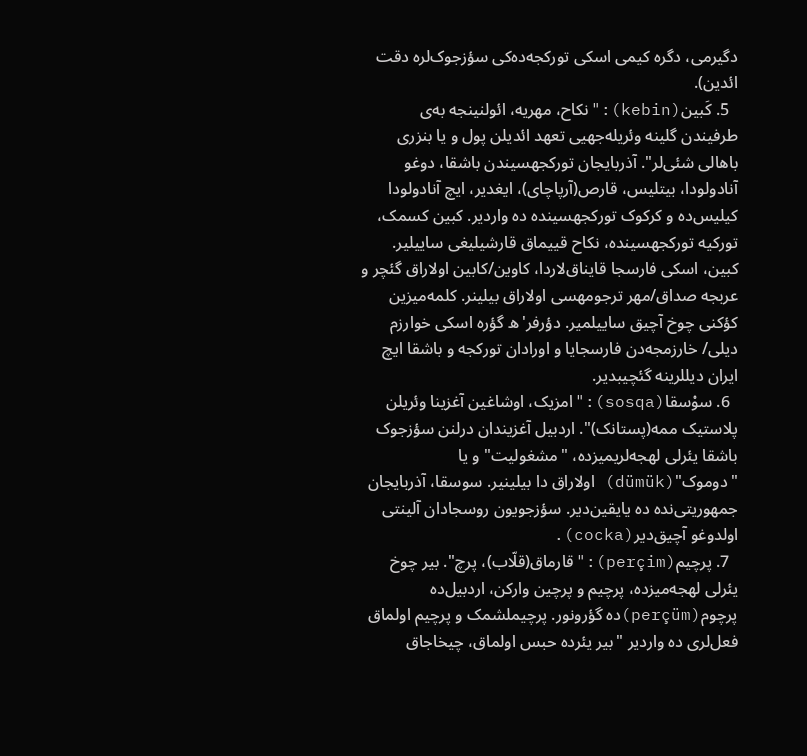دگیرمی، دگره کیمی اسکی تورکجه‌ده‌کی سؤزجوک‌لره دقت ائدین).
  5. کَبین(kebin):"نکاح، مهریه، ائولنینجه به‌ی طرفیندن گلینه وئریله‌جهیی تعهد ائدیلن پول و یا بنزری باهالی شئی‌لر". آذربایجان تورکجهسیندن باشقا، دوغو آنادولودا، بیتلیس، قارص(آرپاچای)، ایغدیر، ایچ آنادولودا کیلیس‌ده و کرکوک تورکجهسینده ده واردیر. کبین کسمک، تورکیه تورکجهسینده، نکاح قییماق قارشیلیغی ساییلیر. کبین، اسکی فارسجا قایناق‌لاردا، کاوین/کابین اولاراق گئچر و عربجه صداق/مهر ترجومهسی اولاراق بیلینر. کلمه‌میزین کؤکنی چوخ آچیق ساییلمیر. دؤرفر'ه گؤره اسکی خوارزم دیلی/ خارزمجه‌دن فارسجایا و اورادان تورکجه و باشقا ایچ ایران دیللرینه گئچیبدیر.
  6. سوْسقا(sosqa):"امزیک، اوشاغین آغزینا وئریلن پلاستیک ممه(پستانک)". اردبیل آغزیندان درلنن سؤزجوک باشقا یئرلی لهجه‌لریمیزده، "مشغولیت" و یا "دوموک"(dümük) اولاراق دا بیلینیر. سوسقا، آذربایجان جمهوریتی‌نده ده یایقین‌دیر. سؤزجویون روسجادان آلینتی اولدوغو آچیق‌دیر(cocka).
  7. پرچیم(perçim):"قارماق(قلّاب)، پرچ". بیر چوخ یئرلی لهجه‌میزده، پرچیم و پرچین وارکن، اردبیل‌ده پرچوم(perçüm)ده گؤرونور. پرچیملشمک و پرچیم اولماق فعل‌لری ده واردیر "بیر یئرده حبس اولماق، چیخاجاق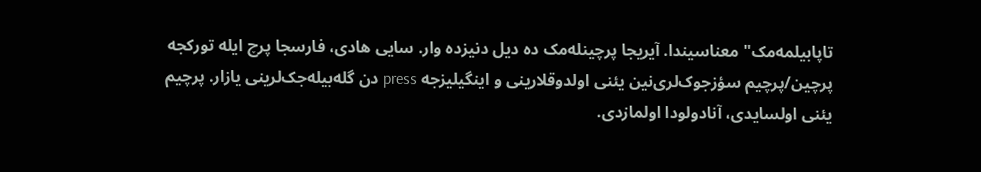تاپابیلمه‌مک" معناسیندا. آیریجا پرچینله‌مک ده دیل دنیزده وار. سایی هادی، فارسجا پرچ ایله تورکجه پرچین/پرچیم سؤزجوک‌لری‌نین یئنی اولدوقلارینی و اینگیلیزجه press دن گله‌بیله‌جک‌لرینی یازار. پرچیم یئنی اولسایدی، آنادولودا اولمازدی.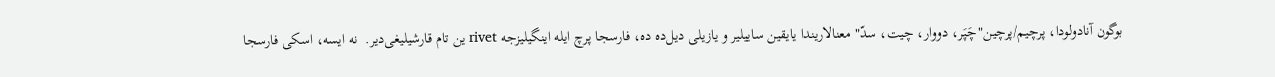بوگون آنادولودا، پرچیم/پرچین"چَپَر، دووار، چیت، سدّ" معنالاریندا یایقین ساییلیر و یازیلی دیل‌ده ده، فارسجا پرچ ایله اینگیلیزجه rivet ین تام قارشیلیغی‌دیر.  نه ایسه، اسکی فارسجا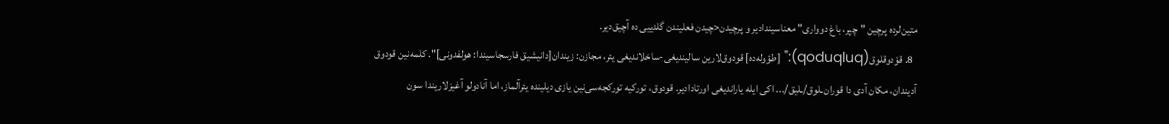متین‌لرده پرچین "چپر، باغ دوواری" معناسیندادیر و پرچیدن<چیدن فعلیندن گلدییی ده آچیق‌دیر.
  8. قوْدوقلوق(qoduqluq):" [طؤوله‌ده] قودوق‌لارین سالیندیغی-ساخلاندیغی یئر، مجازن: زیندان[دانیشیق فارسجاسیندا: هولفدونی]". کلمه‌نین قودوق آدیندان، مکان آدی دا قوران ـلوق/ـلیق/... اکی ایله یاراندیغی اورتادادیر. قودوق، تورکیه تورکجه‌سی‌نین یازی دیلینده یئرآلماز، اما آنادولو آغیزلاریندا سون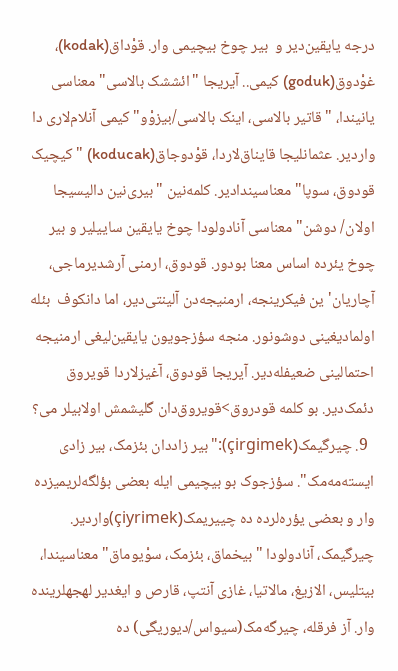درجه یایقین‌دیر و  بیر چوخ بیچیمی وار. قوْداق(kodak)، غوْدوق(goduk) کیمی.. آیریجا "ائششک بالاسی" معناسی یانیندا، "قاتیر بالاسی، اینک بالاسی/بیزوْو" کیمی آنلام‌لاری دا واردیر. عثمانلیجا قایناق‌لاردا، قوْدوجاق(koducak) "کیچیک قودوق، سوپا" معناسیندادیر. کلمه‌نین "بیری‌نین دالیسیجا اولان/ دوشن" معناسی آنادولودا چوخ یایقین ساییلیر و بیر چوخ یئرده اساس معنا بودور. قودوق، ارمنی آرشدیرماجی، آچاریان'ین فیکرینجه، ارمنیجه‌دن آلینتی‌دیر، اما دانکوف  بئله اولمادیغینی دوشونور. منجه سؤزجویون یایقین‌لیغی ارمنیجه احتمالینی ضعیفله‌دیر. آیریجا قودوق، آغیزلاردا قویروق دئمک‌دیر. بو کلمه قودروق>قویروق‌دان گلیشمش اولابیلر می؟
  9. چیرگیمک(çirgimek):"بیر زاددان بئزمک، بیر زادی ایسته‌مه‌مک". سؤزجوک بو بیچیمی ایله بعضی بؤلگه‌لریمیزده وار و بعضی یؤره‌لرده ده چییریمک(çiyrimek)واردیر. چیرگیمک، آنادولودا "بیخماق، بئزمک، سوْیوماق" معناسیندا، بیتلیس، الازیغ، مالاتیا، غازی آنتپ، قارص و ایغدیر لهجهلرینده وار. آز فرقله، چیرگه‌مک(سیواس/دیوریگی) ده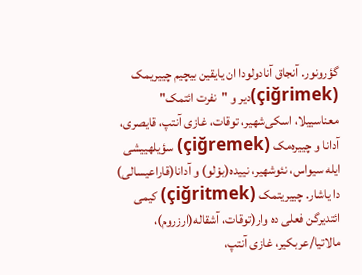گؤرونور. آنجاق آنادولودا ان یایقین بیچیم چییریمک (çiğrimek)دیر و "نفرت ائتمک" معناسییلا، اسکی‌شهیر، توقات، غازی آنتپ، قایصری، آدانا و چییره‌مک (çiğremek) سؤیلهییشی ایله سیواس، نئوشهیر، نییده(بوْلو) و آدانا(قاراعیسالی) دا یاشار. چییریتمک (çiğritmek) کیمی ائتدیرگن فعلی ده وار(توقات، آشقاله(ارزروم)، مالاتیا/عربکیر، غازی آنتپ،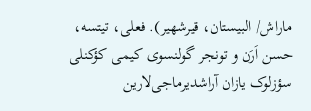ماراش/ البیستان، قیرشهیر). فعلی، تیتسه، حسن اَرَن و تونجر گولنسوی کیمی کؤکنلی سؤزلوک یازان آراشدیرماجی‌لارین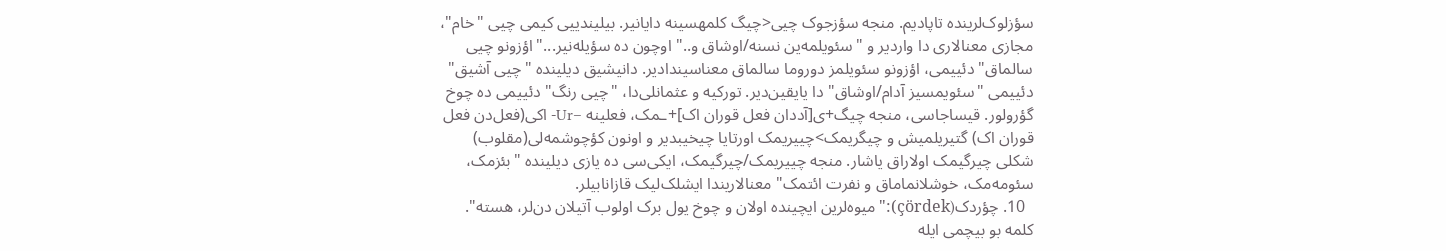سؤزلوک‌لرینده تاپادیم. منجه سؤزجوک چیی<چیگ کلمهسینه دایانیر. بیلیندییی کیمی چیی "خام"، مجازی معنالاری دا واردیر و "سئویلمه‌ین نسنه/اوشاق و.." اوچون ده سؤیله‌نیر..."اؤزونو چیی سالماق" دئییمی، اؤزونو سئویلمز دوروما سالماق معناسیندادیر. دانیشیق دیلینده "چیی آشیق" دئییمی "سئویمسیز آدام/اوشاق" دا یایقین‌دیر. تورکیه و عثمانلی‌دا، "چیی رنگ" دئییمی ده چوخ گؤرولور. قیساجاسی، منجه چیگ+ی[آددان فعل قوران اک]+ـمک، فعلینه –Ur- اکی(فعل‌دن فعل قوران اک) گتیریلمیش و چیگریمک>چییریمک اورتایا چیخیبدیر و اونون کؤچوشمه‌لی(مقلوب) شکلی چیرگیمک اولاراق یاشار. منجه چییریمک/چیرگیمک، ایکی‌سی ده یازی دیلینده "بئزمک، سئومه‌مک، خوشلانماماق و نفرت ائتمک" معنالاریندا ایشلک‌لیک قازانابیلر.
  10. چؤردک(çördek):"میوه‌لرین ایچینده اولان و چوخ یول برک اولوب آتیلان دن‌لر، هسته". کلمه بو بیچمی ایله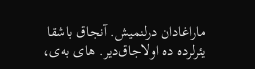ماراغادان درلنمیش. آنجاق باشقا یئرلرده ده اولاجاق‌دیر. های به‌ی،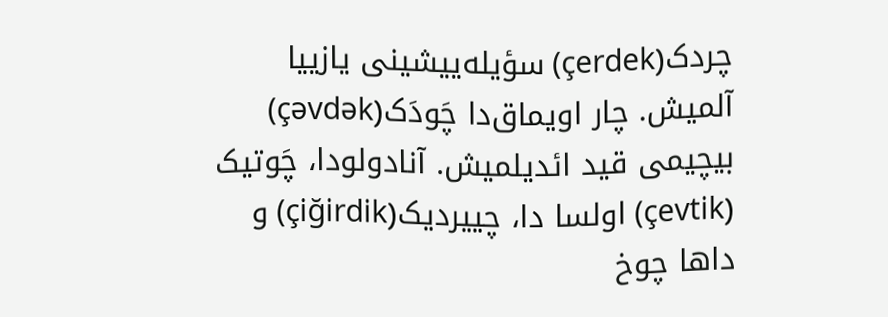چردک(çerdek) سؤیله‌ییشینی یازییا آلمیش. چار اویماق‌دا چَودَک(çəvdək) بیچیمی قید ائدیلمیش. آنادولودا، چَوتیک (çevtik) اولسا دا، چییردیک(çiğirdik) و داها چوخ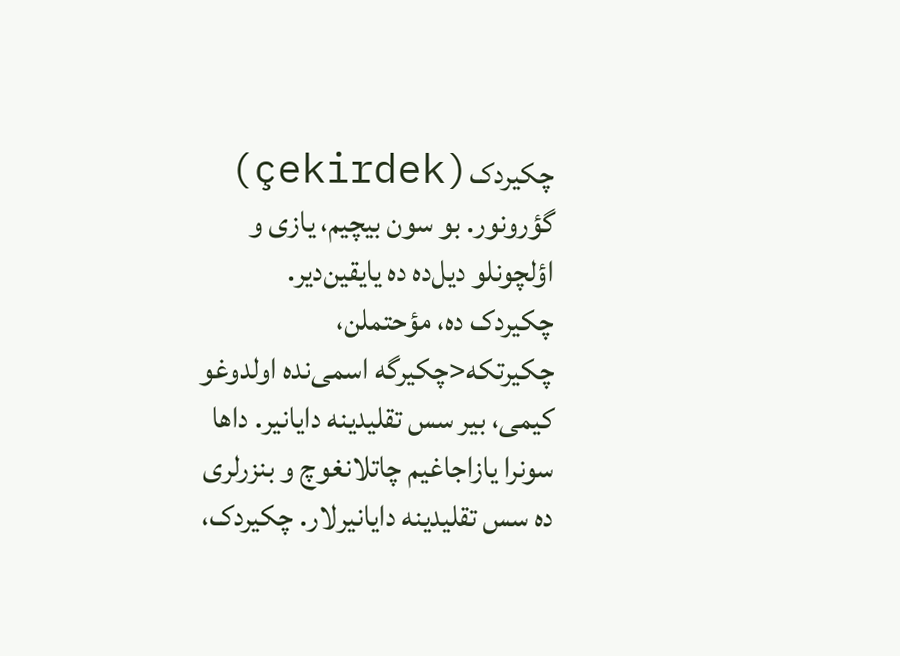چکیردک(çekirdek) گؤرونور. بو سون بیچیم، یازی و اؤلچونلو دیل‌ده ده یایقین‌دیر. چکیردک ‌ده، مؤحتملن، چکیرتکه<چکیرگه اسمی‌نده اولدوغو کیمی، بیر سس تقلیدینه دایانیر. داها سونرا یازاجاغیم چاتلانغوچ و بنزرلری ده سس تقلیدینه دایانیرلار. چکیردک،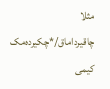مثلا چاقیرداماق/*چکیرده‌مک کیمی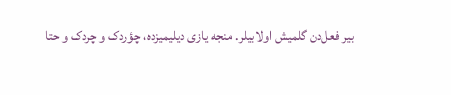بیر فعل‌دن گلمیش اولابیلر. منجه یازی دیلیمیزده، چؤردک و چردک و حتا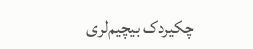چکیردک بیچیم‌لری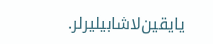یایقین‌لاشابیلیرلر.